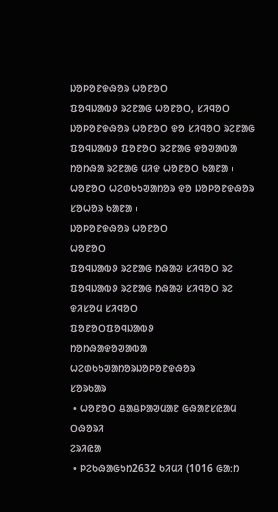ᱡᱚᱞᱚᱱᱫᱷᱚᱨ ᱦᱚᱱᱚᱛ
ᱯᱚᱧᱡᱟᱵᱽ ᱨᱮᱱᱟᱜ ᱦᱚᱱᱚᱛ, ᱥᱤᱧᱚᱛ
ᱡᱚᱞᱚᱱᱫᱷᱚᱨ ᱦᱚᱱᱚᱛ ᱫᱚ ᱥᱤᱧᱚᱛ ᱨᱮᱱᱟᱜ ᱯᱚᱧᱡᱟᱵᱽ ᱯᱚᱱᱚᱛ ᱨᱮᱱᱟᱜ ᱫᱚᱣᱟᱵᱟ ᱴᱚᱴᱷᱟ ᱨᱮᱱᱟᱜ ᱢᱤᱫ ᱦᱚᱱᱚᱛ ᱠᱟᱱᱟ ᱾ ᱦᱚᱱᱚᱛ ᱦᱮᱰᱠᱩᱣᱟᱴᱚᱨ ᱫᱚ ᱡᱚᱞᱚᱱᱫᱷᱚᱨ ᱥᱚᱦᱚᱨ ᱠᱟᱱᱟ ᱾
ᱡᱚᱞᱚᱱᱫᱷᱚᱨ ᱦᱚᱱᱚᱛ
ᱦᱚᱱᱚᱛ
ᱯᱚᱧᱡᱟᱵᱽ ᱨᱮᱱᱟᱜ ᱴᱷᱟᱶ ᱥᱤᱧᱚᱛ ᱨᱮ
ᱯᱚᱧᱡᱟᱵᱽ ᱨᱮᱱᱟᱜ ᱴᱷᱟᱶ ᱥᱤᱧᱚᱛ ᱨᱮ
ᱫᱤᱥᱚᱢ ᱥᱤᱧᱚᱛ
ᱯᱚᱱᱚᱛᱯᱚᱧᱡᱟᱵᱽ
ᱴᱚᱴᱷᱟᱫᱚᱣᱟᱵᱟ
ᱦᱮᱰᱠᱩᱣᱟᱴᱚᱨᱡᱚᱞᱚᱱᱫᱷᱚᱨ
ᱥᱚᱨᱠᱟᱨ
 • ᱦᱚᱱᱚᱛ ᱪᱟᱪᱞᱟᱣᱢᱟᱱ ᱜᱷᱟᱱᱥᱭᱟᱢ ᱛᱷᱚᱨᱤ
ᱮᱨᱤᱭᱟ
 • ᱞᱮᱠᱷᱟᱜᱩᱴ2632 ᱠᱤᱢᱤ (1016 ᱜᱟᱺᱴ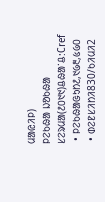ᱢᱟᱭᱤᱞ)
ᱞᱮᱠᱷᱟ ᱡᱚᱠᱷᱟ ᱥᱮᱨᱢᱟ(᱒᱐᱑᱑)ᱪᱷᱟᱸᱪ:Cref
 • ᱞᱮᱠᱷᱟᱜᱩᱴ᱒,᱑᱙᱓,᱕᱙᱐
 • ᱰᱮᱱᱥᱤᱴᱤ830/ᱠᱤᱢᱤ2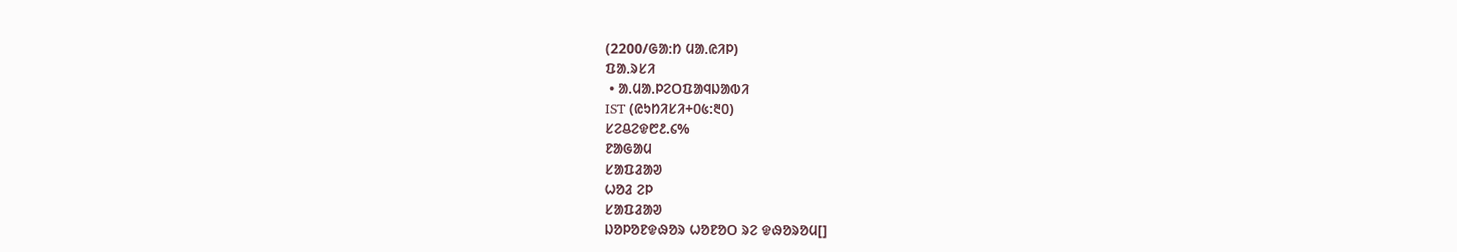(2200/ᱜᱟᱺᱴ ᱢᱟᱹᱭᱤᱞ)
ᱯᱟᱹᱨᱥᱤ
 • ᱟᱹᱢᱟᱹᱞᱮᱛᱯᱟᱧᱡᱟᱵᱤ
IST (ᱭᱩᱴᱤᱥᱤ+᱐᱕:᱓᱐)
ᱥᱮᱪᱮᱫ᱘᱒.᱔%
ᱱᱟᱜᱟᱢ
ᱥᱟᱯᱲᱟᱣ
ᱦᱚᱲ ᱮᱞ
ᱥᱟᱯᱲᱟᱣ
ᱡᱚᱞᱚᱱᱫᱷᱚᱨ ᱦᱚᱱᱚᱛ ᱨᱮ ᱫᱷᱚᱨᱚᱢ[]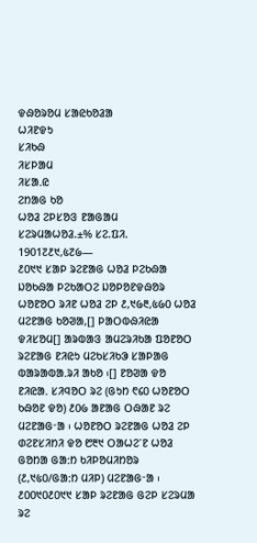ᱫᱷᱚᱨᱚᱢ ᱥᱟᱭᱠᱚᱲᱟ
ᱦᱤᱱᱫᱩ
ᱥᱤᱠᱷ
ᱤᱥᱞᱟᱢ
ᱤᱥᱟᱹᱭ
ᱮᱴᱟᱜ ᱠᱚ
ᱦᱚᱲ ᱮᱞᱥᱚᱝ ᱱᱟᱜᱟᱢ
ᱥᱮᱨᱢᱟᱦᱚᱲ.±% ᱥᱮ.ᱯᱤ.
1901᱗᱒᱑,᱕᱗᱙—
᱒᱐᱑᱑ ᱥᱟᱞ ᱨᱮᱱᱟᱜ ᱦᱚᱲ ᱞᱮᱠᱷᱟ ᱡᱚᱠᱷᱟ ᱞᱮᱠᱟᱛᱮ ᱡᱚᱞᱚᱱᱫᱷᱚᱨ ᱦᱚᱱᱚᱛ ᱨᱤᱱ ᱦᱚᱲ ᱮᱞ ᱒,᱑᱙᱓,᱕᱙᱐ ᱦᱚᱲ ᱢᱮᱱᱟᱜ ᱠᱚᱣᱟ,[] ᱞᱟᱛᱵᱷᱤᱭᱟ ᱫᱤᱥᱚᱢ[] ᱟᱨᱵᱟᱝ ᱟᱢᱮᱨᱤᱠᱟ ᱯᱚᱱᱚᱛ ᱨᱮᱱᱟᱜ ᱱᱤᱭᱩ ᱢᱮᱠᱥᱤᱠᱳ ᱥᱟᱞᱟᱜ ᱵᱟᱨᱟᱵᱟᱹᱨᱤ ᱟᱠᱚ ᱾[] ᱱᱚᱣᱟ ᱫᱚ ᱱᱤᱭᱟᱹ ᱥᱤᱧᱚᱛ ᱨᱮ (ᱜᱩᱴ ᱖᱔᱐ ᱦᱚᱱᱚᱛ ᱠᱷᱚᱱ ᱫᱚ) ᱒᱐᱙ ᱟᱱᱟᱜ ᱛᱷᱟᱱ ᱨᱮ ᱢᱮᱱᱟᱜᱼᱟ ᱾ ᱦᱚᱱᱚᱛ ᱨᱮᱱᱟᱜ ᱦᱚᱲ ᱮᱞ ᱰᱮᱱᱥᱤᱴᱤ ᱫᱚ ᱘᱓᱑ ᱛᱟᱦᱮᱸᱱ ᱦᱚᱲ ᱜᱚᱴᱟ ᱜᱟᱺᱴ ᱠᱤᱞᱚᱢᱤᱴᱚᱨ (᱒,᱑᱕᱐/ᱜᱟᱺᱴ ᱢᱤᱞ) ᱢᱮᱱᱟᱜᱼᱟ ᱾ ᱒᱐᱐᱑᱐᱒᱐᱑᱑ ᱥᱟᱞ ᱨᱮᱱᱟᱜ ᱜᱮᱞ ᱥᱮᱨᱢᱟ ᱨᱮ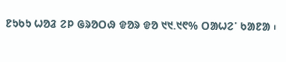ᱱᱩᱠᱩ ᱦᱚᱲ ᱮᱞ ᱜᱨᱚᱛᱷ ᱫᱚᱨ ᱫᱚ ᱑᱑.᱑᱖% ᱛᱟᱦᱮᱸ ᱠᱟᱱᱟ ᱾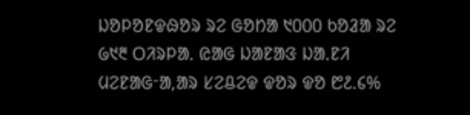ᱡᱚᱞᱚᱱᱫᱷᱚᱨ ᱨᱮ ᱜᱚᱴᱟ ᱑᱐᱐᱐ ᱠᱚᱲᱟ ᱨᱮ ᱙᱑᱓ ᱛᱤᱨᱞᱟᱹ ᱭᱟᱜ ᱡᱟᱱᱟᱝ ᱡᱟᱹᱱᱤ ᱢᱮᱱᱟᱜᱼᱟ,ᱟᱨ ᱥᱮᱪᱮᱫ ᱫᱚᱨ ᱫᱚ ᱘᱒.᱔%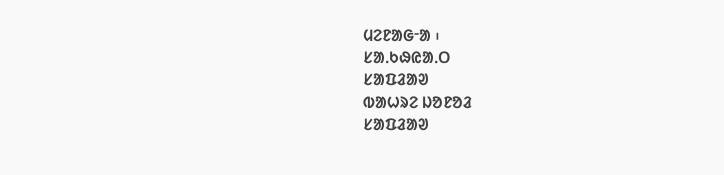ᱢᱮᱱᱟᱜᱼᱟ ᱾
ᱥᱟᱹᱠᱷᱭᱟᱹᱛ
ᱥᱟᱯᱲᱟᱣ
ᱵᱟᱦᱨᱮ ᱡᱚᱱᱚᱲ
ᱥᱟᱯᱲᱟᱣ